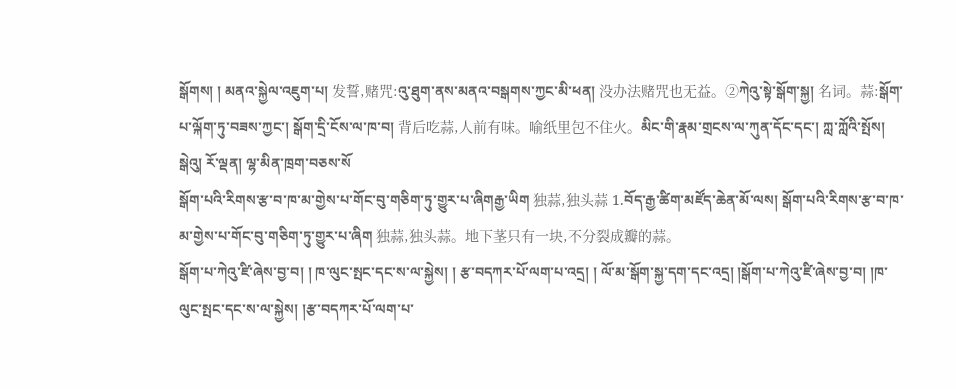སྒོགས། ། མནའ་སྐྱེལ་འཇུག་པ། 发誓,赌咒:འུ་ཐུག་ནས་མནའ་བསྒགས་ཀྱང་མི་ཕན། 没办法赌咒也无益。②ཀེའུ་སྟེ་སྒོག་སྐྱ། 名词。蒜:སྒོག་པ་ལྐོག་ཏུ་བཟས་ཀྱང་། སྒོག་དྲི་ངོས་ལ་ཁ་བ། 背后吃蒜,人前有味。喻纸里包不住火。མིང་གི་རྣམ་གྲངས་ལ་ཀུན་དོང་དང་། ཀླ་ཀློའི་སྤོས། སྒེའུ། རོ་ལྡན། ལྷ་མིན་ཁྲག་བཅས་སོ
སྒོག་པའི་རིགས་རྩ་བ་ཁ་མ་གྱེས་པ་གོང་བུ་གཅིག་ཏུ་གྱུར་པ་ཞིགརྒྱ་ཡིག 独蒜,独头蒜 1.བོད་རྒྱ་ཚིག་མཛོད་ཆེན་མོ་ལས། སྒོག་པའི་རིགས་རྩ་བ་ཁ་མ་གྱེས་པ་གོང་བུ་གཅིག་ཏུ་གྱུར་པ་ཞིག 独蒜,独头蒜。地下茎只有一块,不分裂成瓣的蒜。
སྒོག་པ་ཀེའུ་ཛི་ཞེས་བྱ་བ། ། ཁ་ལུང་སྤང་དང་ས་ལ་སྐྱེས། ། རྩ་བདཀར་པོ་ལག་པ་འདྲ། ། ལོ་མ་སྒོག་སྐྱ་དག་དང་འདྲ། །སྒོག་པ་ཀེའུ་ཛི་ཞེས་བྱ་བ། །ཁ་ལུང་སྤང་དང་ས་ལ་སྐྱེས། །རྩ་བདཀར་པོ་ལག་པ་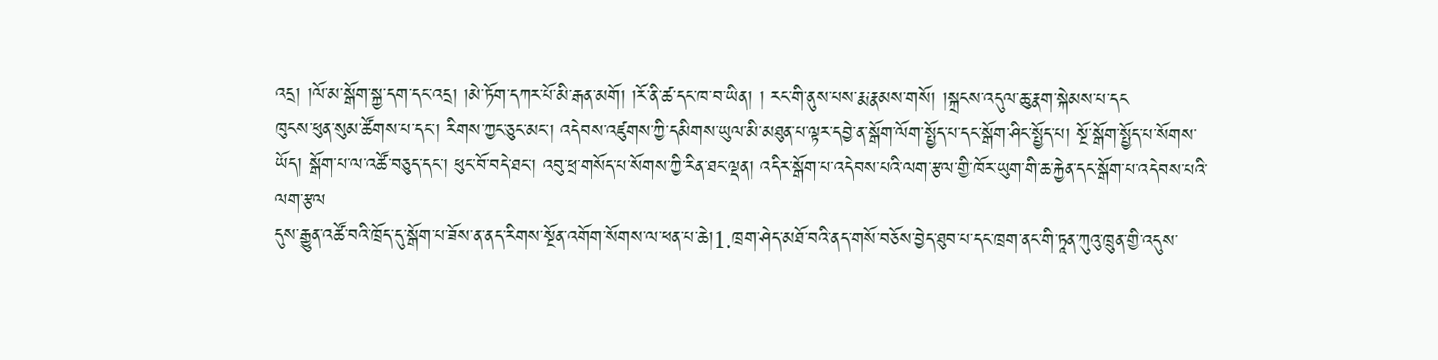འདྲ། །ལོ་མ་སྒོག་སྐྱ་དག་དང་འདྲ། །མེ་ཏོག་དཀར་པོ་མི་རྒན་མགོ། །རོ་ནི་ཚ་དང་ཁ་བ་ཡིན། ། རང་གི་ནུས་པས་རྨ་རྣམས་གསོ། །སྐྲངས་འདུལ་ཆུ་རྣག་སྐེམས་པ་དང
ཁུངས་ཕུན་སུམ་ཚོགས་པ་དང་། རིགས་ཀྱང་ཅུང་མང་། འདེབས་འཛུགས་ཀྱི་དམིགས་ཡུལ་མི་མཐུན་པ་ལྟར་དབྱེ་ན་སྒོག་ལོག་སྤྱོད་པ་དང་སྒོག་ཤིང་སྤྱོད་པ། སྔོ་སྒོག་སྤྱོད་པ་སོགས་ཡོད། སྒོག་པ་ལ་འཚོ་བཅུད་དང་། ཕུང་བོ་བདེ་ཐང་། འབུ་ཕྲ་གསོད་པ་སོགས་ཀྱི་རིན་ཐང་ལྡན། འདིར་སྒོག་པ་འདེབས་པའི་ལག་རྩལ་གྱི་ཁོར་ཡུག་གི་ཆ་རྐྱེན་དང་སྒོག་པ་འདེབས་པའི་ལག་རྩལ
དུས་རྒྱུན་འཚོ་བའི་ཁྲོད་དུ་སྒོག་པ་ཟོས་ན་ནད་རིགས་སྔོན་འགོག་སོགས་ལ་ཕན་པ་ཆེ།1.ཁྲག་ཤེད་མཐོ་བའི་ནད་གསོ་བཅོས་བྱེད་ཐུབ་པ་དང་ཁྲག་ནང་གི་ཏཱན་ཀུའུ་ཁྲུན་གྱི་འདུས་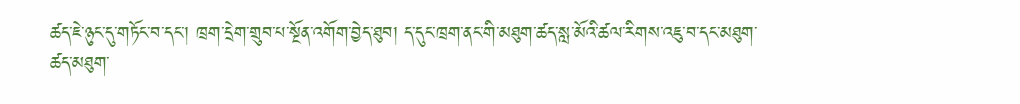ཚད་ཇེ་ཉུང་དུ་གཏོང་བ་དང་། ཁྲག་དྲེག་གྲུབ་པ་སྔོན་འགོག་བྱེད་ཐུབ། ད་དུང་ཁྲག་ནང་གི་མཐུག་ཚད་སླ་མོའི་ཚལ་རིགས་འཇུ་བ་དང་མཐུག་ཚད་མཐུག་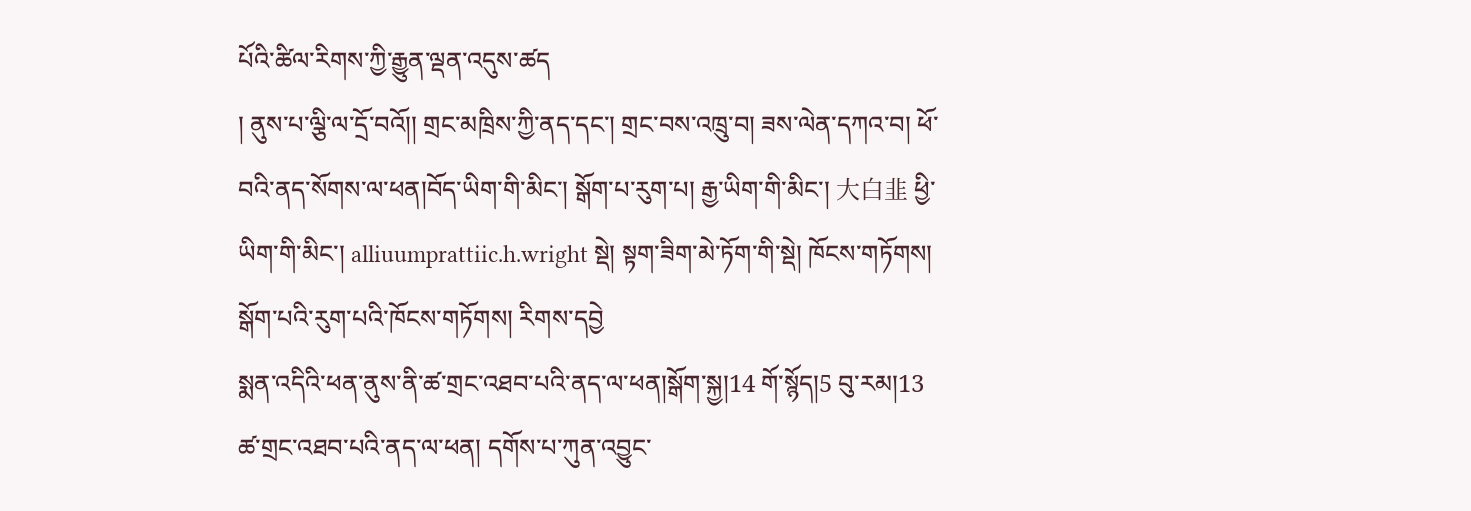པོའི་ཚིལ་རིགས་ཀྱི་རྒྱུན་ལྡན་འདུས་ཚད
། ནུས་པ་ལྕི་ལ་དྲོ་བའོ།། གྲང་མཁྲིས་ཀྱི་ནད་དང་། གྲང་བས་འཁྲུ་བ། ཟས་ལེན་དཀའ་བ། ཕོ་བའི་ནད་སོགས་ལ་ཕན།བོད་ཡིག་གི་མིང་། སྒོག་པ་རུག་པ། རྒྱ་ཡིག་གི་མིང་། 大白韭 ཕྱི་ཡིག་གི་མིང་། alliuumprattiic.h.wright སྡེ། སྟག་ཟིག་མེ་ཏོག་གི་སྡེ། ཁོངས་གཏོགས། སྒོག་པའི་རུག་པའི་ཁོངས་གཏོགས། རིགས་དབྱེ
སྨན་འདིའི་ཕན་ནུས་ནི་ཚ་གྲང་འཐབ་པའི་ནད་ལ་ཕན།སྒོག་སྐྱ།14 གོ་སྙོད།5 བུ་རམ།13 ཚ་གྲང་འཐབ་པའི་ནད་ལ་ཕན། དགོས་པ་ཀུན་འབྱུང་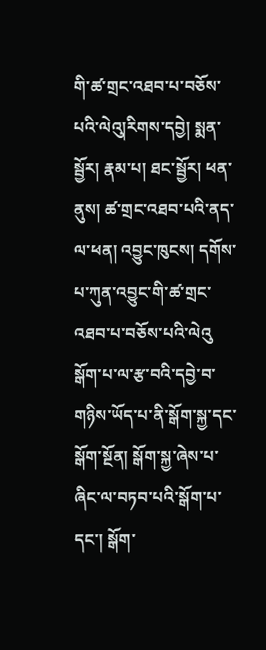གི་ཚ་གྲང་འཐབ་པ་བཅོས་པའི་ལེའུ།རིགས་དབྱེ། སྨན་སྦྱོར། རྣམ་པ། ཐང་སྦྱོར། ཕན་ནུས། ཚ་གྲང་འཐབ་པའི་ནད་ལ་ཕན། འབྱུང་ཁུངས། དགོས་པ་ཀུན་འབྱུང་གི་ཚ་གྲང་འཐབ་པ་བཅོས་པའི་ལེའུ
སྒོག་པ་ལ་རྩ་བའི་དབྱེ་བ་གཉིས་ཡོད་པ་ནི་སྒོག་སྐྱ་དང་སྒོག་སྔོན། སྒོག་སྐྱ་ཞེས་པ་ཞིང་ལ་བཏབ་པའི་སྒོག་པ་དང་། སྒོག་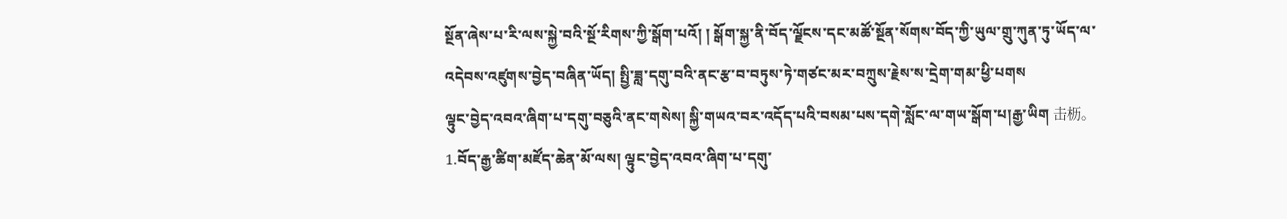སྔོན་ཞེས་པ་རི་ལས་སྐྱེ་བའི་སྔོ་རིགས་ཀྱི་སྒོག་པའོ། ། སྒོག་སྐྱ་ནི་བོད་ལྗོངས་དང་མཚོ་སྔོན་སོགས་བོད་ཀྱི་ཡུལ་གྲུ་ཀུན་ཏུ་ཡོད་ལ་འདེབས་འཛུགས་བྱེད་བཞིན་ཡོད། སྤྱི་ཟླ་དགུ་བའི་ནང་རྩ་བ་བཏུས་ཏེ་གཙང་མར་བཀྲུས་རྗེས་ས་དྲེག་གམ་ཕྱི་པགས
ལྟུང་བྱེད་འབའ་ཞིག་པ་དགུ་བཅུའི་ནང་གསེས། སྐྱི་གཡའ་བར་འདོད་པའི་བསམ་པས་དགེ་སློང་ལ་གཡ་སྒོག་པ།རྒྱ་ཡིག 击枥。 1.བོད་རྒྱ་ཚིག་མཛོད་ཆེན་མོ་ལས། ལྟུང་བྱེད་འབའ་ཞིག་པ་དགུ་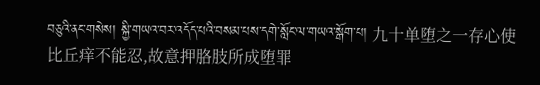བཅུའི་ནང་གསེས། སྐྱི་གཡའ་བར་འདོད་པའི་བསམ་པས་དགེ་སློང་ལ་གཡའ་སྒོག་པ། 九十单堕之一存心使比丘痒不能忍,故意押胳肢所成堕罪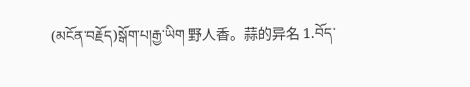(མངོན་བརྗོད)སྒོག་པ།རྒྱ་ཡིག 野人香。蒜的异名 1.བོད་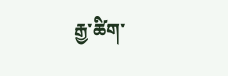རྒྱ་ཚིག་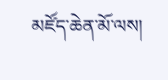མཛོད་ཆེན་མོ་ལས།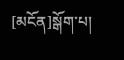[མངོན]སྒོག་པ།